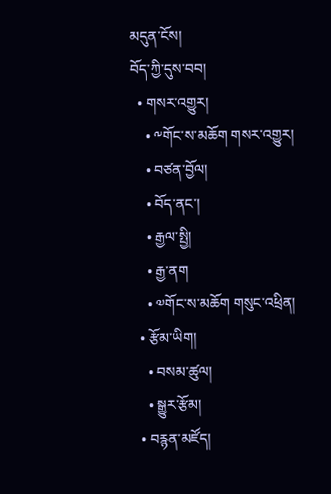མདུན་ངོས།
བོད་ཀྱི་དུས་བབ།
  • གསར་འགྱུར།
    • ༸གོང་ས་མཆོག གསར་འགྱུར།
    • བཙན་བྱོལ།
    • བོད་ནང་།
    • རྒྱལ་སྤྱི།
    • རྒྱ་ནག
    • ༧གོང་ས་མཆོག གསུང་འཕྲིན།
  • རྩོམ་ཡིག།
    • བསམ་ཚུལ།
    • སྒྱུར་རྩོམ།
  • བརྙན་མཛོད།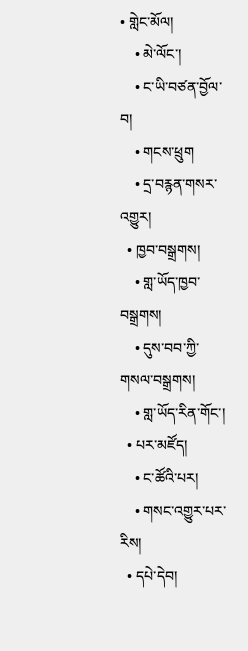• གླེང་མོལ།
    • མེ་ལོང་།
    • ང་ཡི་བཙན་བྱོལ་བ།
    • གངས་ཕྲུག
    • དྲ་བརྙན་གསར་འགྱུར།
  • ཁྱབ་བསྒྲགས།
    • གླ་ཡོད་ཁྱབ་བསྒྲགས།
    • དུས་བབ་ཀྱི་གསལ་བསྒྲགས།
    • གླ་ཡོད་རིན་གོང་།
  • པར་མཛོད།
    • ང་ཚོའི་པར།
    • གསང་འགྱུར་པར་རིས།
  • དཔེ་དེབ།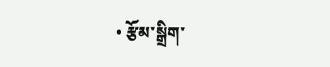• རྩོམ་སྒྲིག་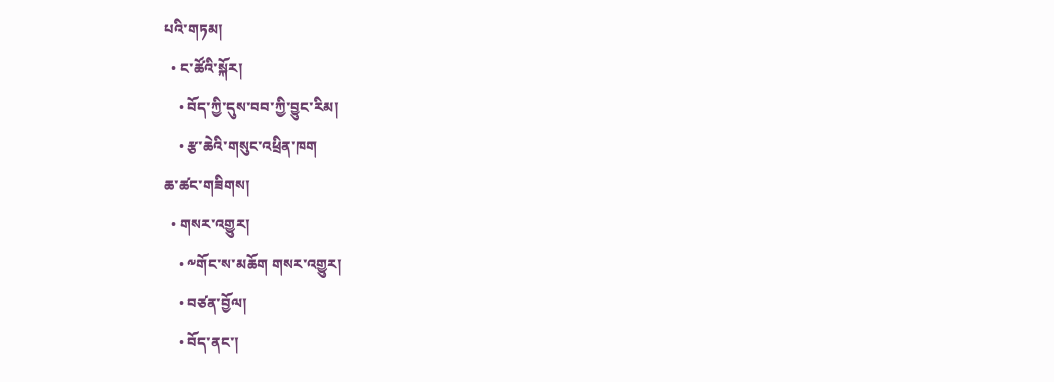པའི་གཏམ།
  • ང་ཚོའི་སྐོར།
    • བོད་ཀྱི་དུས་བབ་ཀྱི་བྱུང་རིམ།
    • རྩ་ཆེའི་གསུང་འཕྲིན་ཁག
ཆ་ཚང་གཟིགས།
  • གསར་འགྱུར།
    • ༸གོང་ས་མཆོག གསར་འགྱུར།
    • བཙན་བྱོལ།
    • བོད་ནང་།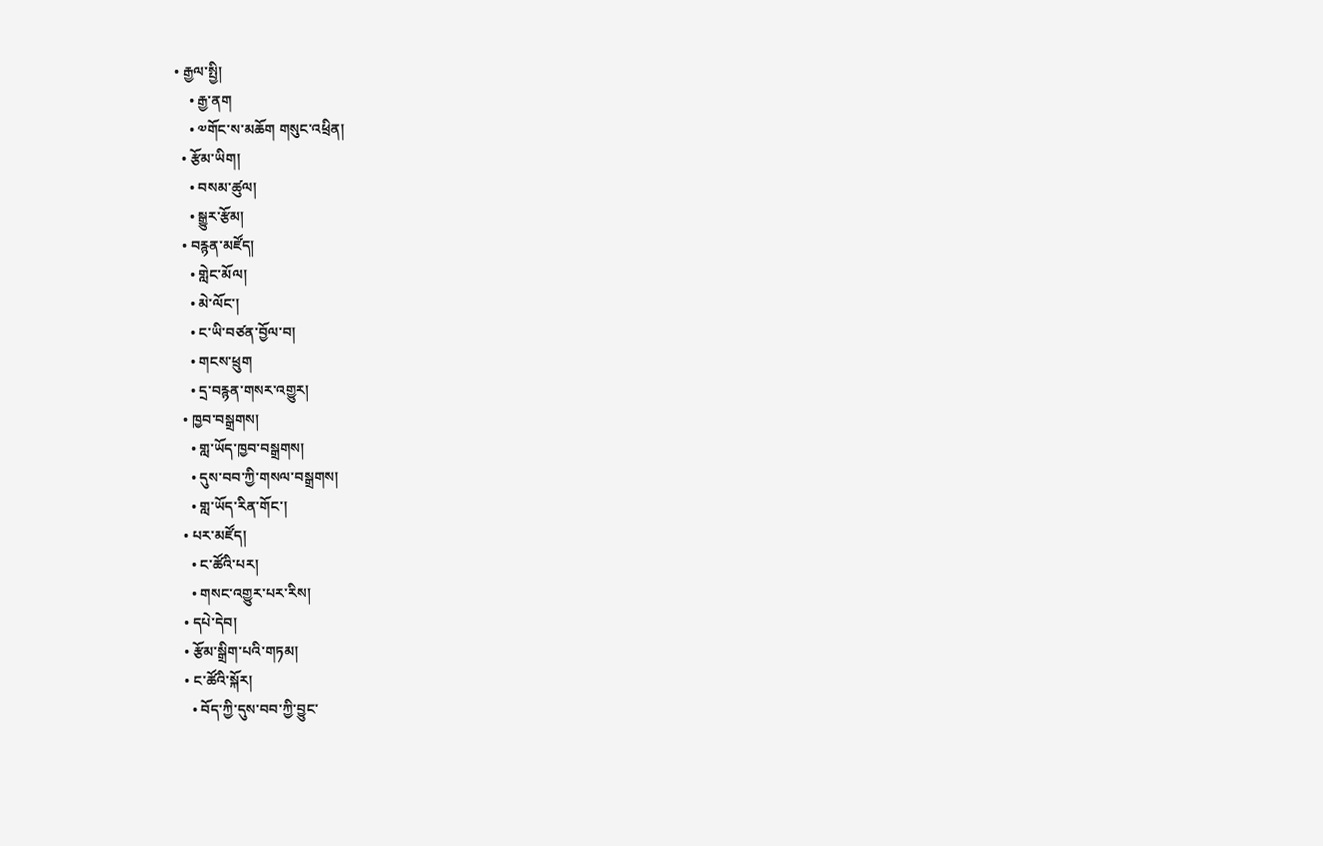• རྒྱལ་སྤྱི།
    • རྒྱ་ནག
    • ༧གོང་ས་མཆོག གསུང་འཕྲིན།
  • རྩོམ་ཡིག།
    • བསམ་ཚུལ།
    • སྒྱུར་རྩོམ།
  • བརྙན་མཛོད།
    • གླེང་མོལ།
    • མེ་ལོང་།
    • ང་ཡི་བཙན་བྱོལ་བ།
    • གངས་ཕྲུག
    • དྲ་བརྙན་གསར་འགྱུར།
  • ཁྱབ་བསྒྲགས།
    • གླ་ཡོད་ཁྱབ་བསྒྲགས།
    • དུས་བབ་ཀྱི་གསལ་བསྒྲགས།
    • གླ་ཡོད་རིན་གོང་།
  • པར་མཛོད།
    • ང་ཚོའི་པར།
    • གསང་འགྱུར་པར་རིས།
  • དཔེ་དེབ།
  • རྩོམ་སྒྲིག་པའི་གཏམ།
  • ང་ཚོའི་སྐོར།
    • བོད་ཀྱི་དུས་བབ་ཀྱི་བྱུང་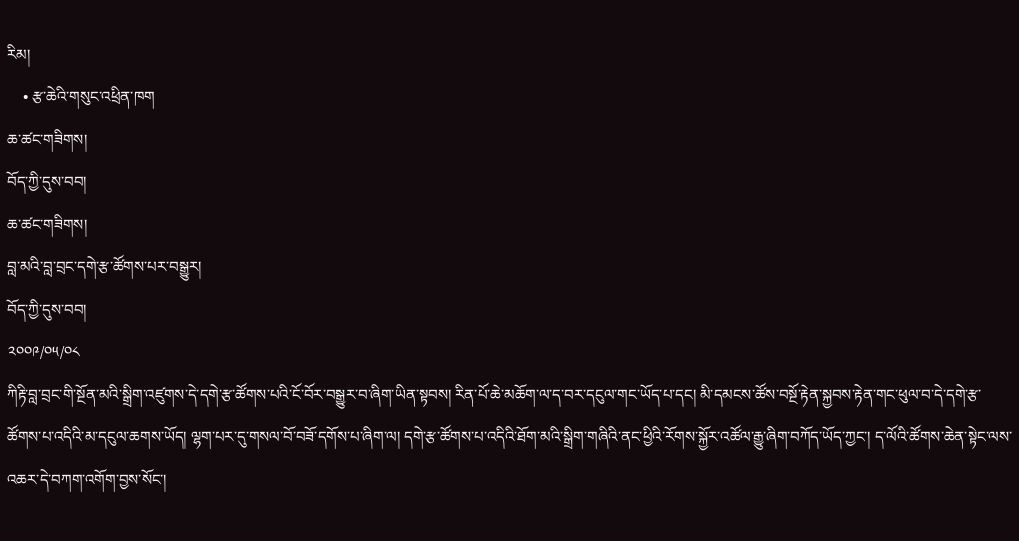རིམ།
    • རྩ་ཆེའི་གསུང་འཕྲིན་ཁག
ཆ་ཚང་གཟིགས།
བོད་ཀྱི་དུས་བབ།
ཆ་ཚང་གཟིགས།
བླ་མའི་བླ་བྲང་དགེ་རྩ་ཚོགས་པར་བསྒྱུར།
བོད་ཀྱི་དུས་བབ།
༢༠༠༩/༠༥/༠༨
ཀིརྟི་བླ་བྲང་གི་སྔོན་མའི་སྒྲིག་འཛུགས་དེ་དགེ་རྩ་ཚོགས་པའི་ངོ་བོར་བསྒྱུར་བ་ཞིག་ཡིན་སྟབས། རིན་པོ་ཆེ་མཆོག་ལ་ད་བར་དངུལ་གང་ཡོད་པ་དང། མི་དམངས་ཚོས་བསྔོ་རྟེན་སྐྱབས་རྟེན་གང་ཕུལ་བ་དེ་དགེ་རྩ་ཚོགས་པ་འདིའི་མ་དངུལ་ཆགས་ཡོད། ལྷག་པར་དུ་གསལ་བོ་བཟོ་དགོས་པ་ཞིག་ལ། དགེ་རྩ་ཚོགས་པ་འདིའི་ཐོག་མའི་སྒྲིག་གཞིའི་ནང་ཕྱིའི་རོགས་སྐྱོར་འཚོལ་རྒྱུ་ཞིག་བཀོད་ཡོད་ཀྱང་། ད་ལོའི་ཚོགས་ཆེན་སྟེང་ལས་འཆར་དེ་བཀག་འགོག་བྱས་སོང་།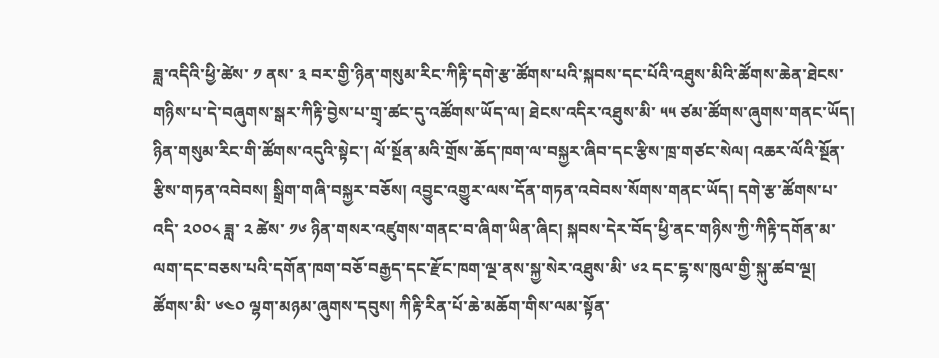ཟླ་འདིའི་ཕྱི་ཚེས་ ༡ ནས་ ༣ བར་གྱི་ཉིན་གསུམ་རིང་ཀིརྟི་དགེ་རྩ་ཚོགས་པའི་སྐབས་དང་པོའི་འཐུས་མིའི་ཚོགས་ཆེན་ཐེངས་གཉིས་པ་དེ་བཞུགས་སྒར་ཀིརྟི་བྱེས་པ་གྲྭ་ཚང་དུ་འཚོགས་ཡོད་ལ། ཐེངས་འདིར་འཐུས་མི་ ༥༥ ཙམ་ཚོགས་ཞུགས་གནང་ཡོད། ཉིན་གསུམ་རིང་གི་ཚོགས་འདུའི་སྟེང་། ལོ་སྔོན་མའི་གྲོས་ཆོད་ཁག་ལ་བསྐྱར་ཞིབ་དང་རྩིས་ཁྲ་གཙང་སེལ། འཆར་ལོའི་སྔོན་རྩིས་གཏན་འབེབས། སྒྲིག་གཞི་བསྐྱར་བཅོས། འབྱུང་འགྱུར་ལས་དོན་གཏན་འབེབས་སོགས་གནང་ཡོད། དགེ་རྩ་ཚོགས་པ་འདི་ ༢༠༠༨ ཟླ་ ༢ ཚེས་ ༡༦ ཉིན་གསར་འཛུགས་གནང་བ་ཞིག་ཡིན་ཞིང། སྐབས་དེར་བོད་ཕྱི་ནང་གཉིས་ཀྱི་ཀིརྟི་དགོན་མ་ལག་དང་བཅས་པའི་དགོན་ཁག་བཅོ་བརྒྱད་དང་རྫོང་ཁག་ལྔ་ནས་སྐྱ་སེར་འཐུས་མི་ ༦༢ དང་ངྷ་ས་ཁུལ་གྱི་སྐུ་ཚབ་ལྔ། ཚོགས་མི་ ༦༤༠ ལྷག་མཉམ་ཞུགས་དབུས། ཀིརྟི་རིན་པོ་ཆེ་མཆོག་གིས་ལམ་སྟོན་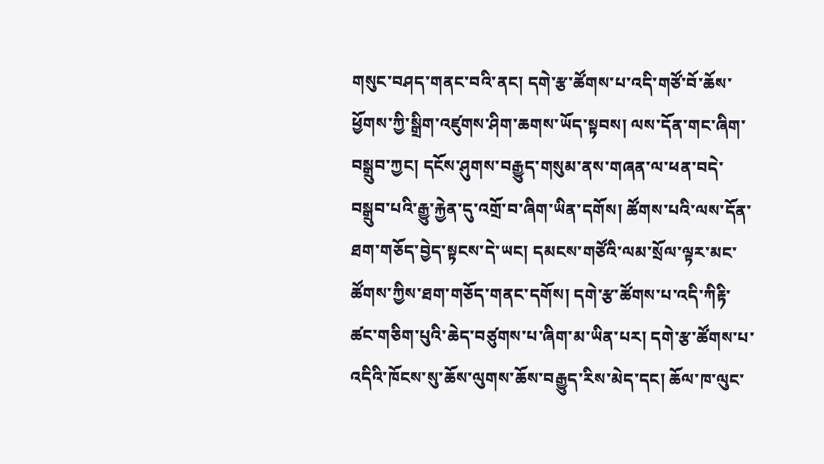གསུང་བཤད་གནང་བའི་ནང། དགེ་རྩ་ཚོགས་པ་འདི་གཙོ་བོ་ཆོས་ཕྱོགས་ཀྱི་སྒྲིག་འཛུགས་ཤིག་ཆགས་ཡོད་སྟབས། ལས་དོན་གང་ཞིག་བསྒྲུབ་ཀྱང། དངོས་ཤུགས་བརྒྱུད་གསུམ་ནས་གཞན་ལ་ཕན་བདེ་བསྒྲུབ་པའི་རྒྱུ་རྐྱེན་དུ་འགྲོ་བ་ཞིག་ཡིན་དགོས། ཚོགས་པའི་ལས་དོན་ཐག་གཅོད་བྱེད་སྟངས་དེ་ཡང། དམངས་གཙོའི་ལམ་སྲོལ་ལྟར་མང་ཚོགས་ཀྱིས་ཐག་གཅོད་གནང་དགོས། དགེ་རྩ་ཚོགས་པ་འདི་ཀིརྟི་ཚང་གཅིག་པུའི་ཆེད་བཙུགས་པ་ཞིག་མ་ཡིན་པར། དགེ་རྩ་ཚོགས་པ་འདིའི་ཁོངས་སུ་ཆོས་ལུགས་ཆོས་བརྒྱུད་རིས་མེད་དང། ཆོལ་ཁ་ལུང་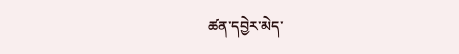ཚན་དབྱེར་མེད་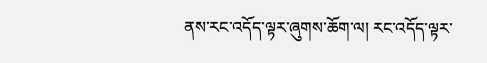ནས་རང་འདོད་ལྟར་ཞུགས་ཆོག་ལ། རང་འདོད་ལྟར་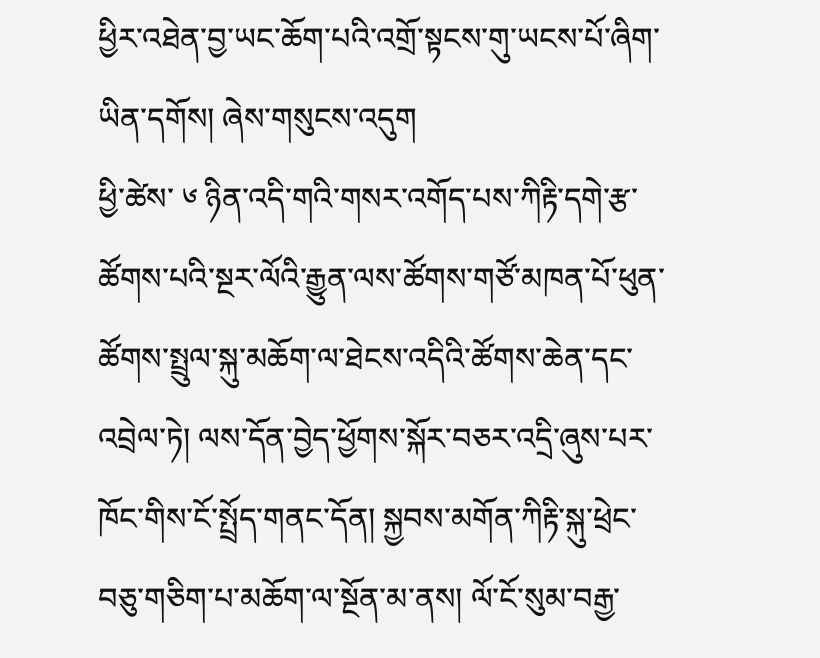ཕྱིར་འཐེན་བྱ་ཡང་ཆོག་པའི་འགྲོ་སྟངས་གུ་ཡངས་པོ་ཞིག་ཡིན་དགོས། ཞེས་གསུངས་འདུག
ཕྱི་ཚེས་ ༦ ཉིན་འདི་གའི་གསར་འགོད་པས་ཀིརྟི་དགེ་རྩ་ཚོགས་པའི་སྔར་ལོའི་རྒྱུན་ལས་ཚོགས་གཙོ་མཁན་པོ་ཕུན་ཚོགས་སྤྲུལ་སྐུ་མཆོག་ལ་ཐེངས་འདིའི་ཚོགས་ཆེན་དང་འབྲེལ་ཏེ། ལས་དོན་བྱེད་ཕྱོགས་སྐོར་བཅར་འདྲི་ཞུས་པར་ཁོང་གིས་ངོ་སྤྲོད་གནང་དོན། སྐྱབས་མགོན་ཀིརྟི་སྐུ་ཕྲེང་བཅུ་གཅིག་པ་མཆོག་ལ་སྔོན་མ་ནས། ལོ་ངོ་སུམ་བརྒྱ་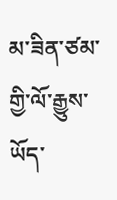མ་ཟིན་ཙམ་གྱི་ལོ་རྒྱུས་ཡོད་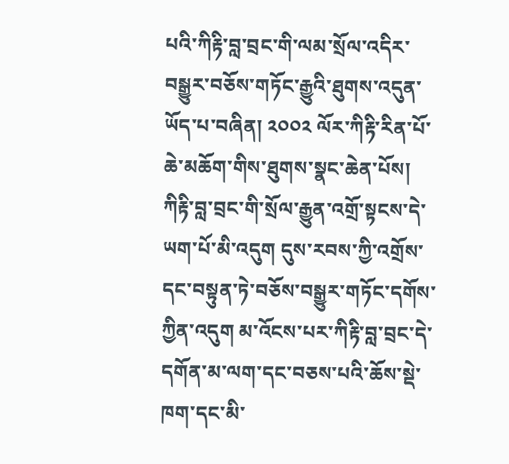པའི་ཀིརྟི་བླ་བྲང་གི་ལམ་སྲོལ་འདིར་བསྒྱུར་བཅོས་གཏོང་རྒྱུའི་ཐུགས་འདུན་ཡོད་པ་བཞིན། ༢༠༠༢ ལོར་ཀིརྟི་རིན་པོ་ཆེ་མཆོག་གིས་ཐུགས་སྣང་ཆེན་པོས། ཀིརྟི་བླ་བྲང་གི་སྲོལ་རྒྱུན་འགྲོ་སྟངས་དེ་ཡག་པོ་མི་འདུག དུས་རབས་ཀྱི་འགྲོས་དང་བསྟུན་ཏེ་བཅོས་བསྒྱུར་གཏོང་དགོས་ཀྱིན་འདུག མ་འོངས་པར་ཀིརྟི་བླ་བྲང་དེ་དགོན་མ་ལག་དང་བཅས་པའི་ཆོས་སྡེ་ཁག་དང་མི་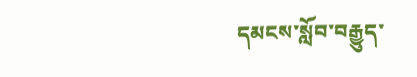དམངས་སློབ་བརྒྱུད་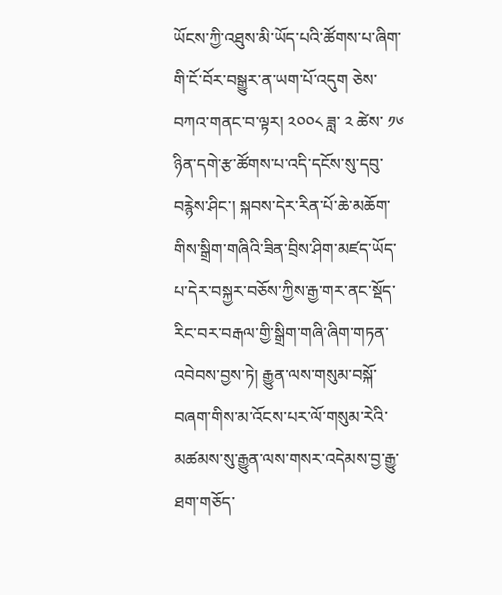ཡོངས་ཀྱི་འཐུས་མི་ཡོད་པའི་ཚོགས་པ་ཞིག་གི་ངོ་བོར་བསྒྱུར་ན་ཡག་པོ་འདུག ཅེས་བཀའ་གནང་བ་ལྟར། ༢༠༠༨ ཟླ་ ༢ ཚེས་ ༡༦ ཉིན་དགེ་རྩ་ཚོགས་པ་འདི་དངོས་སུ་དབུ་བརྙེས་ཤིང་། སྐབས་དེར་རིན་པོ་ཆེ་མཆོག་གིས་སྒྲིག་གཞིའི་ཟིན་བྲིས་ཤིག་མཛད་ཡོད་པ་དེར་བསྐྱར་བཅོས་ཀྱིས་རྒྱ་གར་ནང་སྡོད་རིང་བར་བརྒལ་གྱི་སྒྲིག་གཞི་ཞིག་གཏན་འབེབས་བྱས་ཏེ། རྒྱུན་ལས་གསུམ་བསྐོ་བཞག་གིས་མ་འོངས་པར་ལོ་གསུམ་རེའི་མཚམས་སུ་རྒྱུན་ལས་གསར་འདེམས་བྱ་རྒྱུ་ཐག་གཅོད་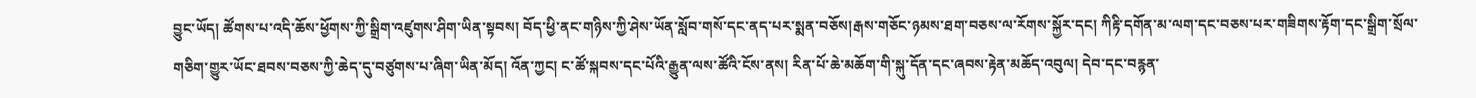བྱུང་ཡོད། ཚོགས་པ་འདི་ཆོས་ཕྱོགས་ཀྱི་སྒྲིག་འཛུགས་ཤིག་ཡིན་སྟབས། བོད་ཕྱི་ནང་གཉིས་ཀྱི་ཤེས་ཡོན་སློབ་གསོ་དང་ནད་པར་སྨན་བཅོས།རྒས་གཅོང་ཉམས་ཐག་བཅས་ལ་རོགས་སྐྱོར་དང། ཀིརྟི་དགོན་མ་ལག་དང་བཅས་པར་གཟིགས་རྟོག་དང་སྒྲིག་སྲོལ་གཅིག་གྱུར་ཡོང་ཐབས་བཅས་ཀྱི་ཆེད་དུ་བཙུགས་པ་ཞིག་ཡིན་མོད། འོན་ཀྱང། ང་ཚོ་སྐབས་དང་པོའི་རྒྱུན་ལས་ཚོའི་ངོས་ནས། རིན་པོ་ཆེ་མཆོག་གི་སྐུ་དོན་དང་ཞབས་རྟེན་མཆོད་འབུལ། དེབ་དང་བརྙན་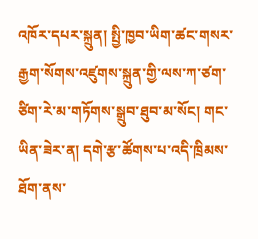འཁོར་དཔར་སྐྲུན། སྤྱི་ཁྱབ་ཡིག་ཚང་གསར་རྒྱག་སོགས་འཛུགས་སྐྲུན་གྱི་ལས་ཀ་ཙག་ཙིག་རེ་མ་གཏོགས་སྒྲུབ་ཐུབ་མ་སོང། གང་ཡིན་ཟེར་ན། དགེ་རྩ་ཚོགས་པ་འདི་ཁྲིམས་ཐོག་ནས་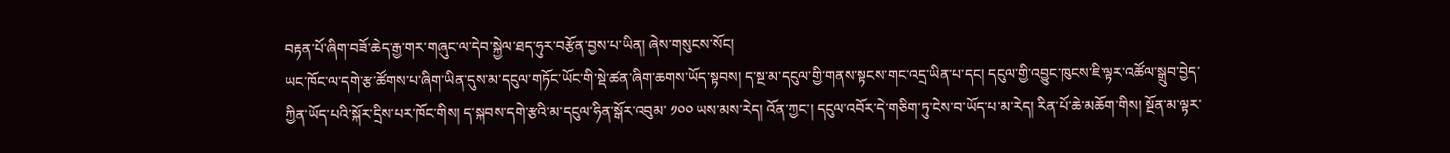བརྟན་པོ་ཞིག་བཟོ་ཆེད་རྒྱ་གར་གཞུང་ལ་དེབ་སྐྱེལ་ཐད་ཧུར་བརྩོན་བྱས་པ་ཡིན། ཞེས་གསུངས་སོང།
ཡང་ཁོང་ལ་དགེ་རྩ་ཚོགས་པ་ཞིག་ཡིན་དུས་མ་དངུལ་གཏོང་ཡོང་གི་སྡེ་ཚན་ཞིག་ཆགས་ཡོད་སྟབས། ད་སྔ་མ་དངུལ་གྱི་གནས་སྟངས་གང་འདྲ་ཡིན་པ་དང། དངུལ་གྱི་འབྱུང་ཁུངས་ཇི་ལྟར་འཚོལ་སྒྲུབ་བྱེད་ཀྱིན་ཡོད་པའི་སྐོར་དྲིས་པར་ཁོང་གིས། ད་སྐབས་དགེ་རྩའི་མ་དངུལ་ཧིན་སྒོར་འབུམ་ ༡༠༠ ཡས་མས་རེད། འོན་ཀྱང་། དངུལ་འབོར་དེ་གཅིག་ཏུ་ངེས་བ་ཡོད་པ་མ་རེད། རིན་པོ་ཆེ་མཆོག་གིས། སྔོན་མ་ལྟར་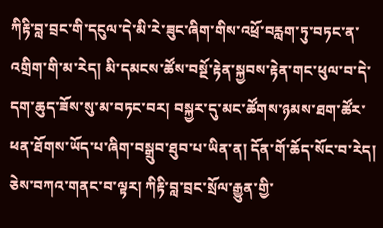ཀིརྟི་བླ་བྲང་གི་དངུལ་དེ་མི་རེ་ཟུང་ཞིག་གིས་འཕྲོ་བརླག་ཏུ་བཏང་ན་འགྲིག་གི་མ་རེད། མི་དམངས་ཚོས་བསྔོ་རྟེན་སྐྱབས་རྟེན་གང་ཕུལ་བ་དེ་དག་ཆུད་ཟོས་སུ་མ་བཏང་བར། བསྐྱར་དུ་མང་ཚོགས་ཉམས་ཐག་ཚོར་ཕན་ཐོགས་ཡོད་པ་ཞིག་བསྒྲུབ་ཐུབ་པ་ཡིན་ན། དོན་གོ་ཆོད་སོང་བ་རེད། ཅེས་བཀའ་གནང་བ་ལྟར། ཀིརྟི་བླ་བྲང་སྲོལ་རྒྱུན་གྱི་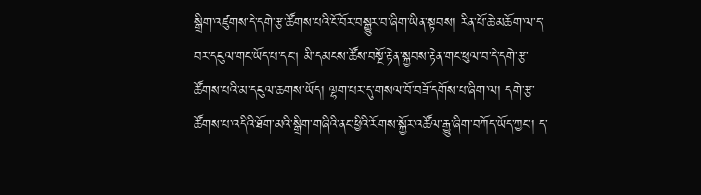སྒྲིག་འཛུགས་དེ་དགེ་རྩ་ཚོགས་པའི་ངོ་བོར་བསྒྱུར་བ་ཞིག་ཡིན་སྟབས། རིན་པོ་ཆེ་མཆོག་ལ་ད་བར་དངུལ་གང་ཡོད་པ་དང། མི་དམངས་ཚོས་བསྔོ་རྟེན་སྐྱབས་རྟེན་གང་ཕུལ་བ་དེ་དགེ་རྩ་ཚོགས་པའི་མ་དངུལ་ཆགས་ཡོད། ལྷག་པར་དུ་གསལ་བོ་བཟོ་དགོས་པ་ཞིག་ལ། དགེ་རྩ་ཚོགས་པ་འདིའི་ཐོག་མའི་སྒྲིག་གཞིའི་ནང་ཕྱིའི་རོགས་སྐྱོར་འཚོལ་རྒྱུ་ཞིག་བཀོད་ཡོད་ཀྱང་། ད་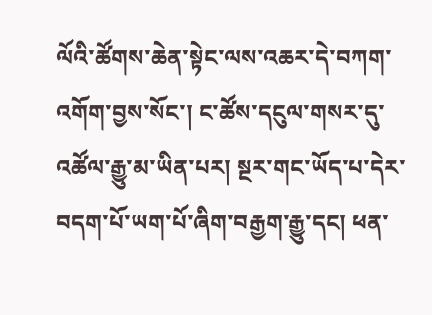ལོའི་ཚོགས་ཆེན་སྟེང་ལས་འཆར་དེ་བཀག་འགོག་བྱས་སོང་། ང་ཚོས་དངུལ་གསར་དུ་འཚོལ་རྒྱུ་མ་ཡིན་པར། སྔར་གང་ཡོད་པ་དེར་བདག་པོ་ཡག་པོ་ཞིག་བརྒྱག་རྒྱུ་དང། ཕན་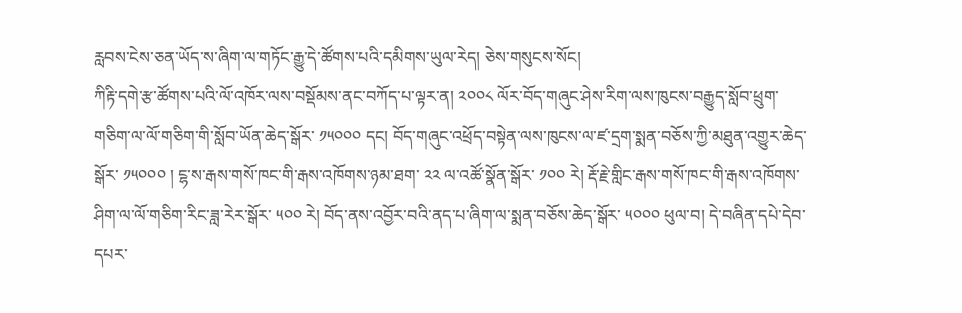རླབས་ངེས་ཅན་ཡོད་ས་ཞིག་ལ་གཏོང་རྒྱུ་དེ་ཚོགས་པའི་དམིགས་ཡུལ་རེད། ཅེས་གསུངས་སོང།
ཀིརྟི་དགེ་རྩ་ཚོགས་པའི་ལོ་འཁོར་ལས་བསྡོམས་ནང་བཀོད་པ་ལྟར་ན། ༢༠༠༨ ལོར་བོད་གཞུང་ཤེས་རིག་ལས་ཁུངས་བརྒྱུད་སློབ་ཕྲུག་གཅིག་ལ་ལོ་གཅིག་གི་སློབ་ཡོན་ཆེད་སྒོར་ ༡༥༠༠༠ དང། བོད་གཞུང་འཕྲོད་བསྟེན་ལས་ཁུངས་ལ་ཛ་དྲག་སྨན་བཅོས་ཀྱི་མཐུན་འགྱུར་ཆེད་སྒོར་ ༡༥༠༠༠ ། ངྷ་ས་རྒས་གསོ་ཁང་གི་རྒས་འཁོགས་ཉམ་ཐག་ ༢༢ ལ་འཚོ་སྣོན་སྒོར་ ༡༠༠ རེ། རྡོ་རྗེ་གླིང་རྒས་གསོ་ཁང་གི་རྒས་འཁོགས་ཤིག་ལ་ལོ་གཅིག་རིང་ཟླ་རེར་སྒོར་ ༥༠༠ རེ། བོད་ནས་འབྱོར་བའི་ནད་པ་ཞིག་ལ་སྨན་བཅོས་ཆེད་སྒོར་ ༥༠༠༠ ཕུལ་བ། དེ་བཞིན་དཔེ་དེབ་དཔར་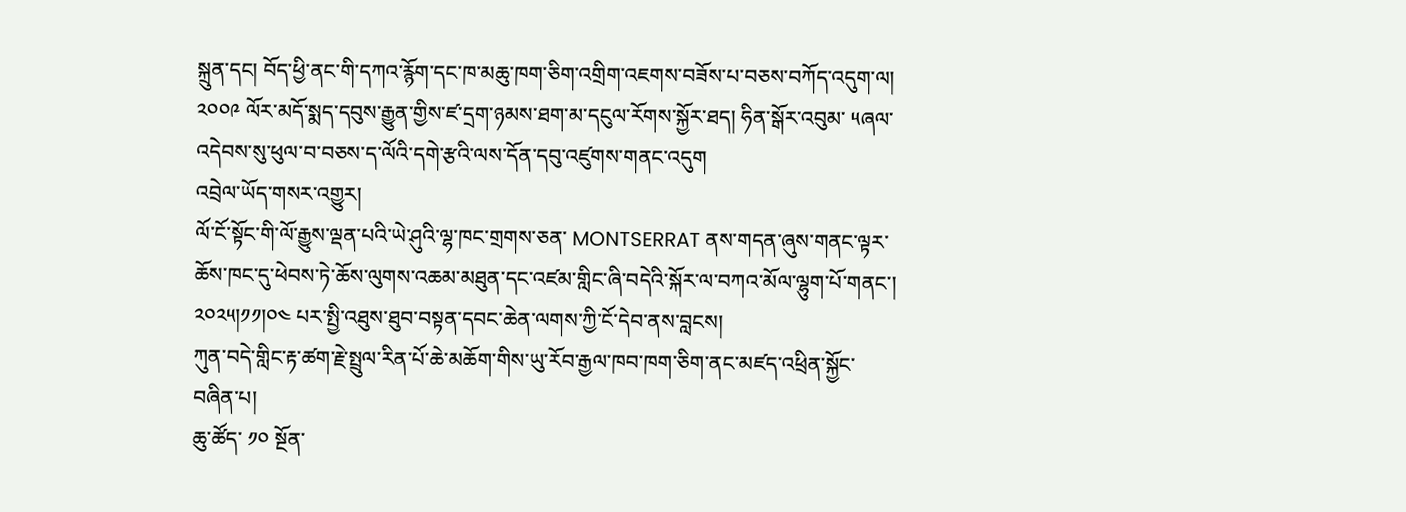སྐྲུན་དང། བོད་ཕྱི་ནང་གི་དཀའ་རྙོག་དང་ཁ་མཆུ་ཁག་ཅིག་འགྲིག་འཇགས་བཟོས་པ་བཅས་བཀོད་འདུག་ལ། ༢༠༠༩ ལོར་མདོ་སྨད་དབུས་རྒྱུན་གྱིས་ཛ་དྲག་ཉམས་ཐག་མ་དངུལ་རོགས་སྐྱོར་ཐད། ཧིན་སྒོར་འབུམ་ ༥ཞལ་འདེབས་སུ་ཕུལ་བ་བཅས་ད་ལོའི་དགེ་རྩའི་ལས་དོན་དབུ་འཛུགས་གནང་འདུག
འབྲེལ་ཡོད་གསར་འགྱུར།
ལོ་ངོ་སྟོང་གི་ལོ་རྒྱུས་ལྡན་པའི་ཡེ་ཤུའི་ལྷ་ཁང་གྲགས་ཅན་ MONTSERRAT ནས་གདན་ཞུས་གནང་ལྟར་ཆོས་ཁང་དུ་ཕེབས་ཏེ་ཆོས་ལུགས་འཆམ་མཐུན་དང་འཛམ་གླིང་ཞི་བདེའི་སྐོར་ལ་བཀའ་མོལ་ལྷུག་པོ་གནང་། ༢༠༢༥།༡༡།༠༤ པར་སྤྱི་འཐུས་ཐུབ་བསྟན་དབང་ཆེན་ལགས་ཀྱི་ངོ་དེབ་ནས་བླངས།
ཀུན་བདེ་གླིང་རྟ་ཚག་རྗེ་སྤྲུལ་རིན་པོ་ཆེ་མཆོག་གིས་ཡུ་རོབ་རྒྱལ་ཁབ་ཁག་ཅིག་ནང་མཛད་འཕྲིན་སྐྱོང་བཞིན་པ།
ཆུ་ཚོད་ ༡༠ སྔོན་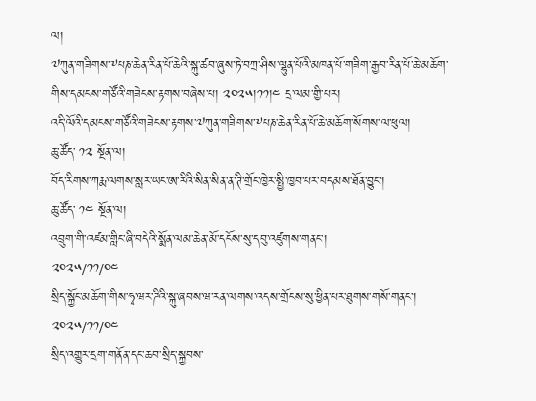ལ།
༧ཀུན་གཟིགས་༸པཎ་ཆེན་རིན་པོ་ཆེའི་སྐུ་ཚབ་ཞུས་ཏེ་བཀྲ་ཤིས་ལྷུན་པོའི་མཁན་པོ་གཟིག་རྒྱབ་རིན་པོ་ཆེ་མཆོག་གིས་དམངས་གཙོའི་གཟེངས་རྟགས་བཞེས་པ། ༢༠༢༥།༡༡།༤ དྲ་ལམ་གྱི་པར།
འདི་ལོའི་དམངས་གཙོའི་གཟེངས་རྟགས་༧ཀུན་གཟིགས་༸པཎ་ཆེན་རིན་པོ་ཆེ་མཆོག་སོགས་ལ་ཕུལ།
ཆུ་ཚོད་ ༡༢ སྔོན་ལ།
བོད་རིགས་ཀརྨ་ལགས་སླར་ཡང་ཨ་རིའི་སིན་སིན་ན་ཊི་གྲོང་ཁྱེར་སྤྱི་ཁྱབ་པར་བདམས་ཐོན་བྱུང་།
ཆུ་ཚོད་ ༡༤ སྔོན་ལ།
འབྲུག་གི་འཛམ་གླིང་ཞི་བདེའི་སྨོན་ལམ་ཆེན་མོ་དངོས་སུ་དབུ་འཛུགས་གནང་།
༢༠༢༥/༡༡/༠༤
སྲིད་སྐྱོང་མཆོག་གིས་ཧྭ་ཝར་ཌིའི་སྐུ་ཞབས་ཝ་རན་ལགས་འདས་གྲོངས་སུ་ཕྱིན་པར་ཐུགས་གསོ་གནང་།
༢༠༢༥/༡༡/༠༤
སྲིད་འགྱུར་དྲག་གནོན་དང་ཆབ་སྲིད་སྐྱབས་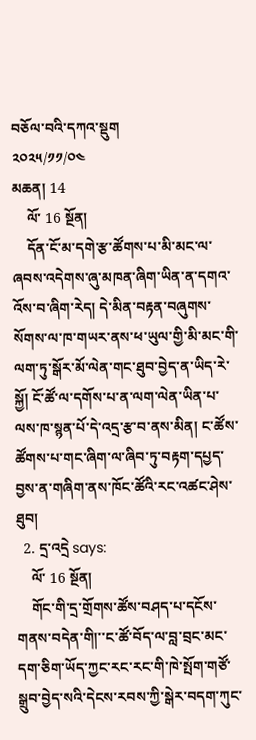བཅོལ་བའི་དཀའ་སྡུག
༢༠༢༥/༡༡/༠༤
མཆན། 14
    ལོ་ 16 སྔོན།
    དོན་ངོ་མ་དགེ་རྩ་ཚོགས་པ་མི་མང་ལ་ཞབས་འདེགས་ཞུ་མཁན་ཞིག་ཡིན་ན་དགའ་འོས་བ་ཞིག་རེད། དེ་མིན་བརྟན་བཞུགས་སོགས་ལ་ཁ་གཡར་ནས་ཕ་ཡུལ་གྱི་མི་མང་གི་ལག་ཏུ་སྒོར་མོ་ལེན་གང་ཐུབ་བྱེད་ན་ཡིད་རེ་སྐྱོ། ངོ་ཚོ་ལ་དགོས་པ་ན་ལག་ལེན་ཡིན་པ་ལས་ཁ་སྙན་པོ་དེ་འདྲ་རྩ་བ་ནས་མིན། ང་ཚོས་ཚོགས་པ་གང་ཞིག་ལ་ཞིབ་ཏུ་བརྟག་དཔྱད་བྱས་ན་གཞིག་ནས་ཁོང་ཚོའི་རང་འཚང་ཤེས་ཐུབ།
  2. དྲ་འདྲེ says:
    ལོ་ 16 སྔོན།
    གོང་གི་དྲ་གྲོགས་ཚོས་བཤད་པ་དངོས་གནས་བདེན་གི།་་ང་ཚོ་བོད་ལ་བླ་བྲང་མང་དག་ཅིག་ཡོད་ཀྱང་རང་རང་གི་ཁེ་སྤོག་གཙོ་སྒྲུབ་བྱེད་སའི་དེངས་རབས་ཀྱི་སྒེར་བདག་ཀུང་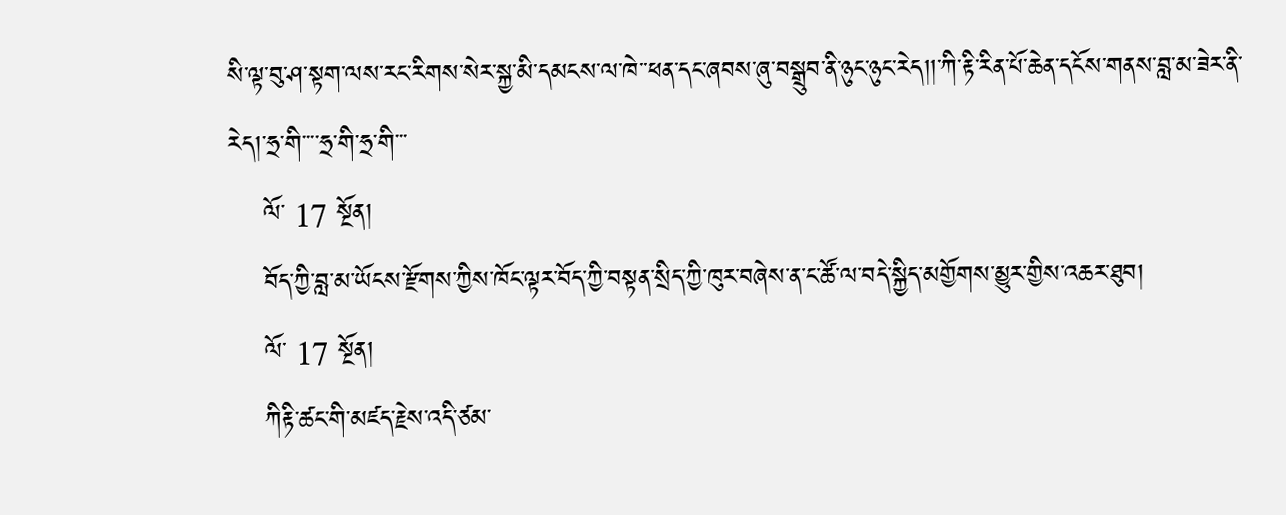སི་ལྟ་བུ་ཤ་སྟག་ལས་རང་རིགས་སེར་སྐྱ་མི་དམངས་ལ་ཁེ་་ཕན་དང་ཞབས་ཞུ་བསྒྲུབ་ནི་ཉུང་ཉུང་རེད།།་ཀི་རྟི་རིན་པོ་ཆེན་དངོས་གནས་བླ་མ་ཟེར་ནི་རེད།་ཧྲ་གི་་་་ཧྲ་གི་ཧྲ་གི་་་
    ལོ་ 17 སྔོན།
    བོད་ཀྱི་བླ་མ་ཡོངས་རྫོགས་ཀྱིས་ཁོང་ལྟར་བོད་ཀྱི་བསྟན་སྲིད་ཀྱི་ཁུར་བཞེས་ན་ང་ཚོ་ལ་བདེ་སྐྱིད་མགྱོགས་མྱུར་གྱིས་འཆར་ཐུབ།
    ལོ་ 17 སྔོན།
    ཀིརྟི་ཚང་གི་མཛད་རྗེས་འདི་ཙམ་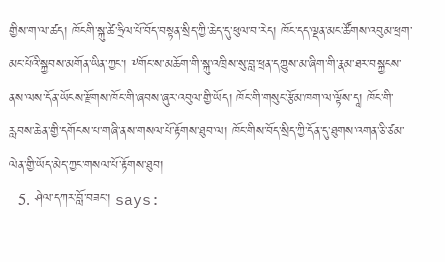གྱིས་ག་ལ་ཚད། ཁོངགི་སྐུ་ཚེ་ཧྲིལ་པོ་བོད་བསྟན་སྲིད་ཀྱི་ཆེད་དུ་ཕུལ་བ་རེད། ཁོང་དད་ལྡན་མང་ཚོགས་འབུམ་ཕྲག་མང་པོའི་སྐྱབས་མགོན་ཡིན་ཀྱང་། ༸གོང་ས་མཆོག་གི་སྐུ་འཁྲིས་སུ་བླ་ཕྲན་དཀྱུས་མ་ཞིག་གི་རྣམ་ཐར་བསྐྱངས་ནས་ལས་དོན་ཡོངས་རྫོགས་ཁོང་གི་ཞབས་ཞུར་འབུལ་གྱི་ཡོད། ཁོང་གི་གསུང་རྩོམ་ཁག་ལ་ལྟོས་དཱ། ཁོང་གི་རླབས་ཆེན་གྱི་དགོངས་པ་གཞི་ནས་གསལ་པོ་རྟོགས་ཐུབ་ལ། ཁོང་གིས་བོད་སྲིད་ཀྱི་དོན་དུ་ཐུགས་འགན་ཅི་ཙམ་ལེན་གྱི་ཡོད་མེད་ཀྱང་གསལ་པོ་རྟོགས་ཐུབ།
  5. ཤེལ་དཀར་བློ་བཟང་། says: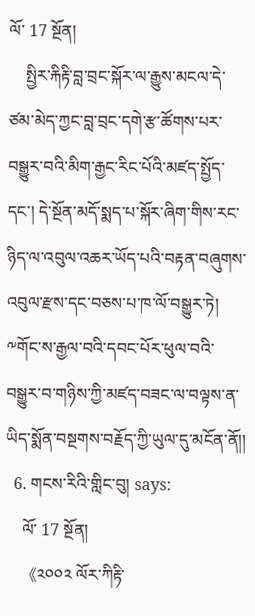ལོ་ 17 སྔོན།
    སྤྱིར་རྐིརྟི་བླ་བྲང་སྐོར་ལ་རྒྱུས་མངལ་དེ་ཙམ་མེད་ཀྱང་བླ་བྲང་དགེ་རྩ་ཚོགས་པར་བསྒྱུར་བའི་མིག་རྒྱང་རིང་པོའི་མཛད་སྤྱོད་དང་། དེ་སྔོན་མདོ་སྨད་པ་སྐོར་ཞིག་གིས་རང་ཉིད་ལ་འབུལ་འཆར་ཡོད་པའི་བརྟན་བཞུགས་འབུལ་རྫས་དང་བཅས་པ་ཁ་ལོ་བསྒྱུར་ཏེ། ༸གོང་ས་རྒྱལ་བའི་དབང་པོར་ཕུལ་བའི་བསྒྱུར་བ་གཉིས་ཀྱི་མཛད་བཟང་ལ་བལྟས་ན་ཡིད་སྨོན་བསྔགས་བརྗོད་ཀྱི་ཡུལ་དུ་མངོན་ནོ།།
  6. གངས་རིའི་གླིང་བུ། says:
    ལོ་ 17 སྔོན།
    《༢༠༠༢ ལོར་ཀིརྟི་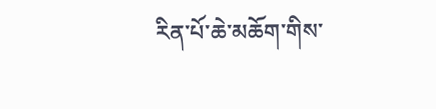རིན་པོ་ཆེ་མཆོག་གིས་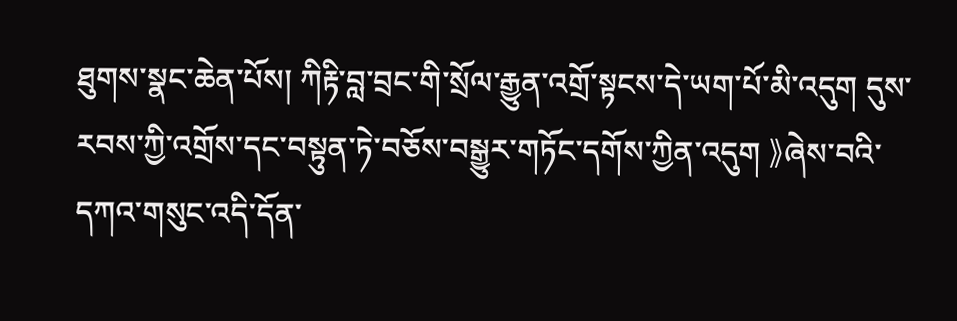ཐུགས་སྣང་ཆེན་པོས། ཀིརྟི་བླ་བྲང་གི་སྲོལ་རྒྱུན་འགྲོ་སྟངས་དེ་ཡག་པོ་མི་འདུག དུས་རབས་ཀྱི་འགྲོས་དང་བསྟུན་ཏེ་བཅོས་བསྒྱུར་གཏོང་དགོས་ཀྱིན་འདུག 》ཞེས་བའི་དཀའ་གསུང་འདི་དོན་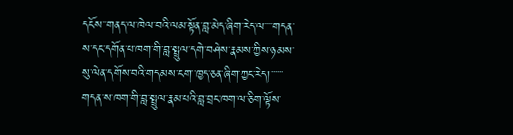དངོས་་གནད་ལ་ཁེལ་བའི་ལམ་སྟོན་བླ་མེད་ཞིག་རེད་ལ་་་་གདན་ས་དང་དགོན་པ་ཁག་གི་བླ་སྤྲུལ་དགེ་བཤེས་རྣམས་ཀྱིས་ཉམས་སུ་ལེན་དགོས་བའི་གདམས་ངག་་ཁྱད་ཅན་ཞིག་ཀྱང་རེད།་་་་་་གདན་ས་ཁག་གི་བླ་སྤྲུལ་རྣམ་པའི་བླ་བྲང་ཁག་ལ་ཅིག་ལྟོས་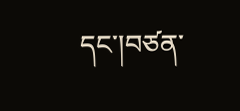དང་།བཙན་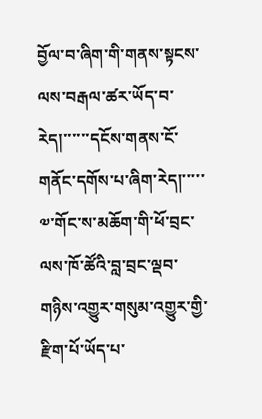བྱོལ་བ་ཞིག་གི་གནས་སྟངས་ལས་བརྒལ་ཚར་ཡོད་བ་རེད།་་་་་་དངོས་གནས་ངོ་གནོང་དགོས་པ་ཞིག་རེད།་་་་་༧་གོང་ས་མཆོག་གི་ཕོ་བྲང་ལས་ཁོ་ཚོའི་བླ་བྲང་ལྡབ་གཉིས་འགྱུར་གསུམ་འགྱུར་གྱི་རྫིག་པོ་ཡོད་པ་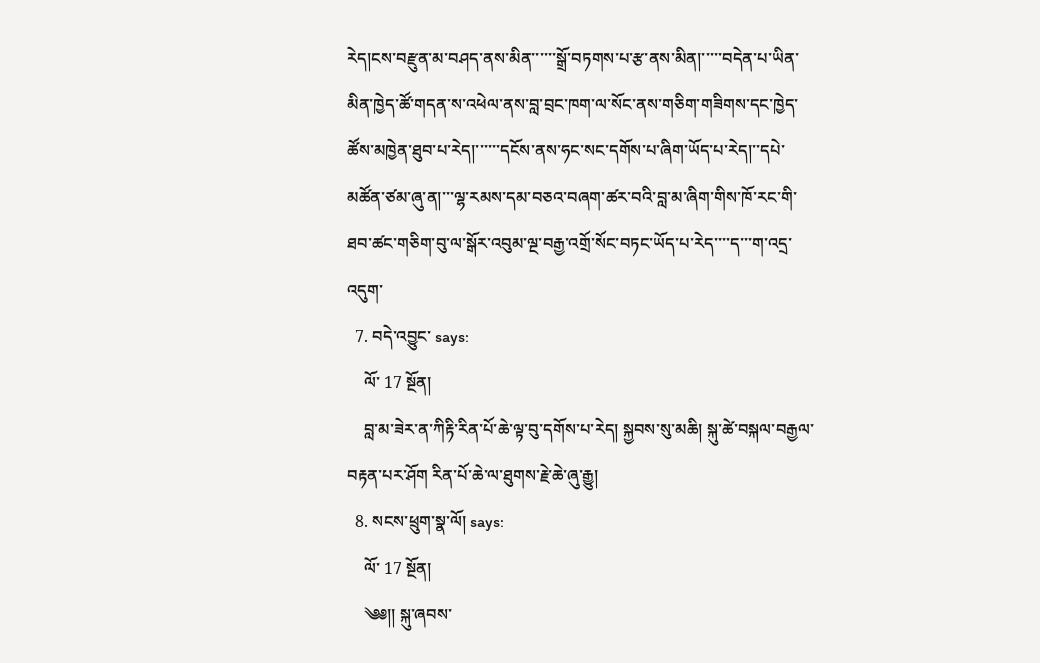རེད།ངས་བརྫུན་མ་བཤད་ནས་མིན་་་་་་སྒྲོ་བཏགས་པ་རྩ་ནས་མིན།་་་་་བདེན་པ་ཡིན་མིན་ཁྱེད་ཚོ་གདན་ས་འཕེལ་ནས་བླ་བྲང་ཁག་ལ་སོང་ནས་གཅིག་གཟིགས་དང་ཁྱེད་ཚོས་མཁྱེན་ཐུབ་པ་རེད།་་་་་་དངོས་ནས་ཧང་སང་དགོས་པ་ཞིག་ཡོད་པ་རེད།་་དཔེ་མཚོན་ཙམ་ཞུ་ན།་་་ལྷ་རམས་དམ་བཅའ་བཞག་ཚར་བའི་བླ་མ་ཞིག་གིས་ཁོ་རང་གི་ཐབ་ཚང་གཅིག་བུ་ལ་སྒོར་འབུམ་ལྔ་བརྒྱ་འགྲོ་སོང་བཏང་ཡོད་པ་རེད་་་་ད་་་ག་འདྲ་འདུག་
  7. བདེ་འབྱུང་ says:
    ལོ་ 17 སྔོན།
    བླ་མ་ཟེར་ན་ཀིརྟི་རིན་པོ་ཆེ་ལྟ་བུ་དགོས་པ་རེད། སྐྱབས་སུ་མཆི། སྐུ་ཚེ་བསྐལ་བརྒྱལ་བརྟན་པར་ཤོག རིན་པོ་ཆེ་ལ་ཐུགས་རྗེ་ཆེ་ཞུ་རྒྱུ།
  8. སངས་ཕྲུག་སྣ་ལོ། says:
    ལོ་ 17 སྔོན།
    ༄༅།། སྐུ་ཞབས་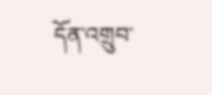དོན་འགྲུབ་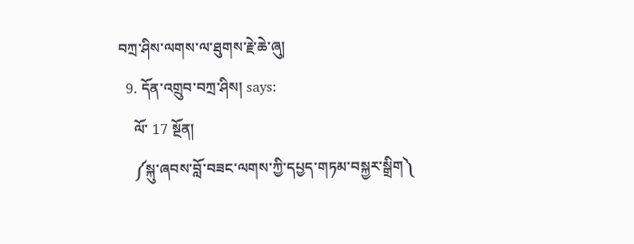བཀྲ་ཤིས་ལགས་ལ་ཐུགས་རྗེ་ཆེ་ཞུ།
  9. དོན་འགྲུབ་བཀྲ་ཤིས། says:
    ལོ་ 17 སྔོན།
    ༼སྐུ་ཞབས་བློ་བཟང་ལགས་ཀྱི་དཔྱད་གཏམ་བསྐྱར་སྒྲིག༽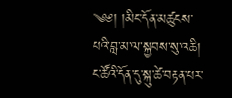༄༅། །མིང་དོན་མཚུངས་པའི་བླ་མ་ལ་སྐྱབས་སུ་འཆི། ང་ཚོའི་དོན་དུ་སྐུ་ཚེ་བརྟན་པར་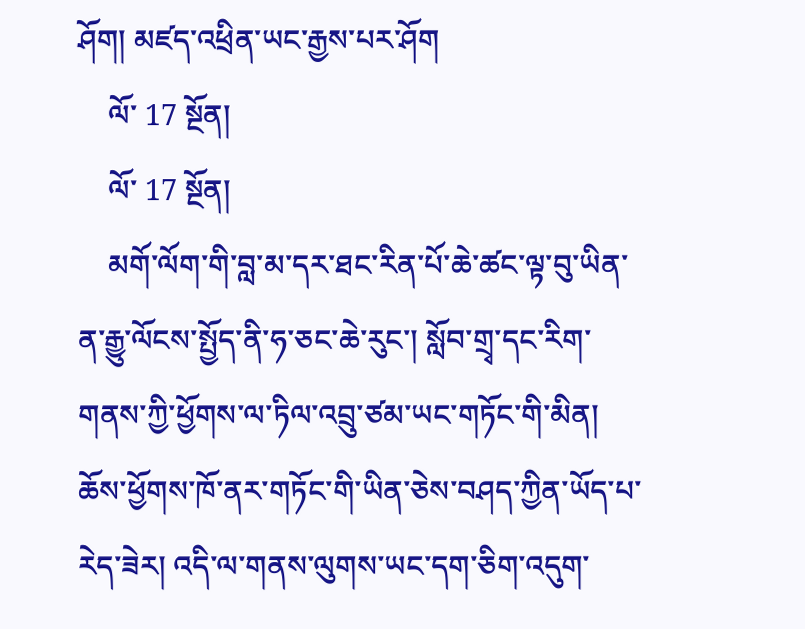ཤོག། མཛད་འཕྲིན་ཡང་རྒྱས་པར་ཤོག
    ལོ་ 17 སྔོན།
    ལོ་ 17 སྔོན།
    མགོ་ལོག་གི་བླ་མ་དར་ཐང་རིན་པོ་ཆེ་ཚང་ལྟ་བུ་ཡིན་ན་རྒྱུ་ལོངས་སྤྱོད་ནི་ཧ་ཅང་ཆེ་རུང་། སློབ་གྲྭ་དང་རིག་གནས་ཀྱི་ཕྱོགས་ལ་ཏིལ་འབྲུ་ཙམ་ཡང་གཏོང་གི་མིན། ཆོས་ཕྱོགས་ཁོ་ནར་གཏོང་གི་ཡིན་ཅེས་བཤད་ཀྱིན་ཡོད་པ་རེད་ཟེར། འདི་ལ་གནས་ལུགས་ཡང་དག་ཅིག་འདུག་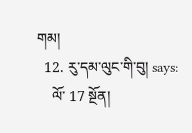གམ།
  12. རུ་དམ་ལུང་གི་བུ། says:
    ལོ་ 17 སྔོན།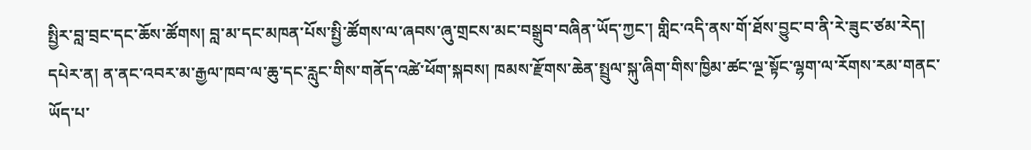སྤྱིར་བླ་བྲང་དང་ཆོས་ཚོགས། བླ་མ་དང་མཁན་པོས་སྤྱི་ཚོགས་ལ་ཞབས་ཞུ་གྲངས་མང་བསྒྲུབ་བཞིན་ཡོད་ཀྱང་། གླིང་འདི་ནས་གོ་ཐོས་བྱུང་བ་ནི་རེ་ཟུང་ཙམ་རེད། དཔེར་ན། ན་ནང་འབར་མ་རྒྱལ་ཁབ་ལ་ཆུ་དང་རླུང་གིས་གནོད་འཚེ་ཕོག་སྐབས། ཁམས་རྫོགས་ཆེན་སྤྲུལ་སྐུ་ཞིག་གིས་ཁྱིམ་ཚང་ལྔ་སྟོང་ལྷག་ལ་རོགས་རམ་གནང་ཡོད་པ་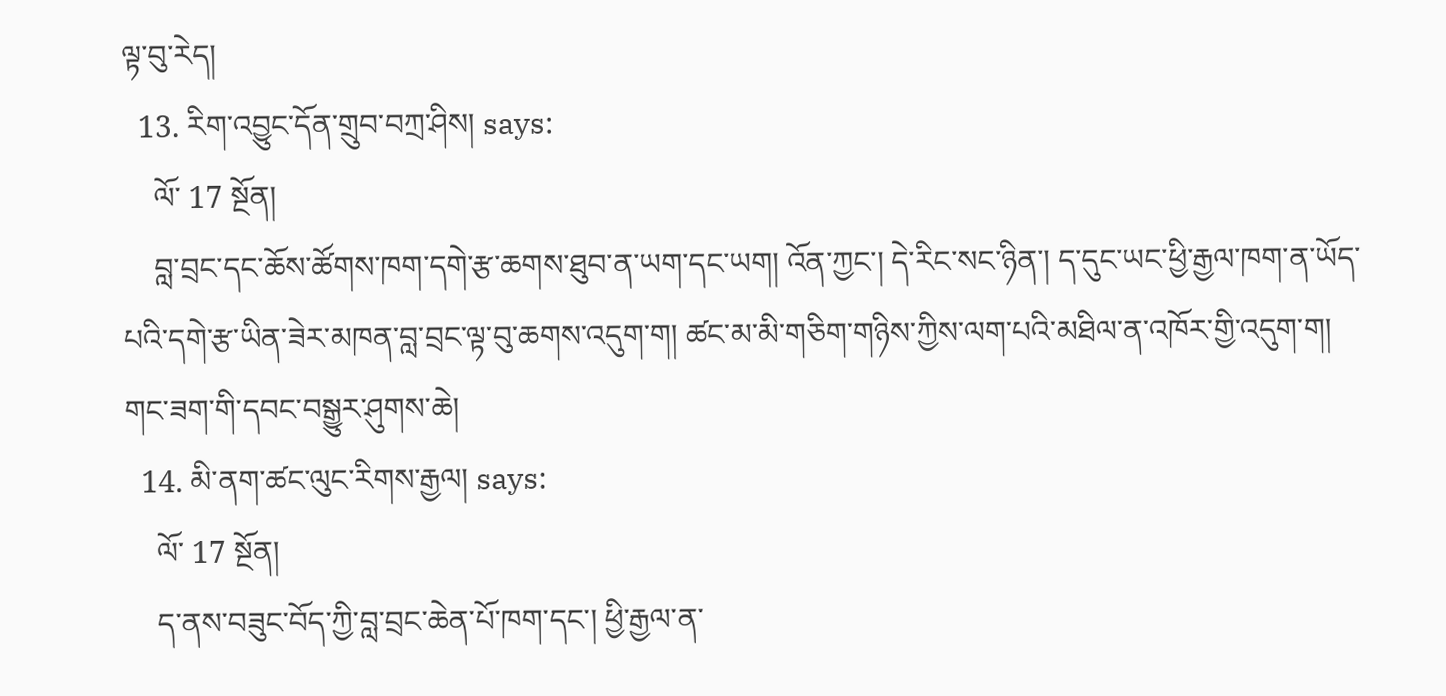ལྟ་བུ་རེད།
  13. རིག་འབྱུང་དོན་གྲུབ་བཀྲ་ཤིས། says:
    ལོ་ 17 སྔོན།
    བླ་བྲང་དང་ཆོས་ཚོགས་ཁག་དགེ་རྩ་ཆགས་ཐུབ་ན་ཡག་དང་ཡག། འོན་ཀྱང་། དེ་རིང་སང་ཉིན་། ད་དུང་ཡང་ཕྱི་རྒྱལ་ཁག་ན་ཡོད་པའི་དགེ་རྩ་ཡིན་ཟེར་མཁན་བླ་བྲང་ལྟ་བུ་ཆགས་འདུག་ག། ཚང་མ་མི་གཅིག་གཉིས་ཀྱིས་ལག་པའི་མཐིལ་ན་འཁོར་གྱི་འདུག་ག། གང་ཟག་གི་དབང་བསྒྱུར་ཤུགས་ཆེ།
  14. མི་ནག་ཚང་ལུང་རིགས་རྒྱལ། says:
    ལོ་ 17 སྔོན།
    ད་ནས་བཟུང་བོད་ཀྱི་བླ་བྲང་ཆེན་པོ་ཁག་དང་། ཕྱི་རྒྱལ་ན་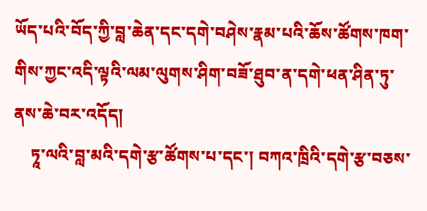ཡོད་པའི་བོད་ཀྱི་བླ་ཆེན་དང་དགེ་བཤེས་རྣམ་པའི་ཆོས་ཚོགས་ཁག་གིས་ཀྱང་འདི་ལྟའི་ལམ་ལུགས་ཤིག་བཟོ་ཐུབ་ན་དགེ་ཕན་ཤིན་ཏུ་ནས་ཆེ་བར་འདོད།
    ཏཱ་ལའི་བླ་མའི་དགེ་རྩ་ཚོགས་པ་དང་། བཀའ་ཁྲིའི་དགེ་རྩ་བཅས་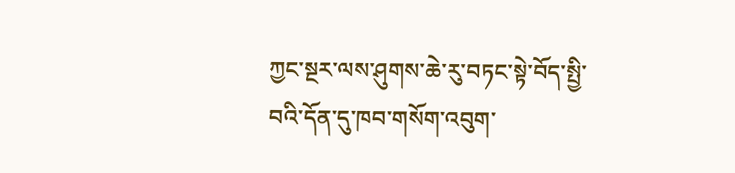ཀྱང་སྔར་ལས་ཤུགས་ཆེ་རུ་བཏང་སྟེ་བོད་སྤྱི་བའི་དོན་དུ་ཁབ་གསོག་འབུག་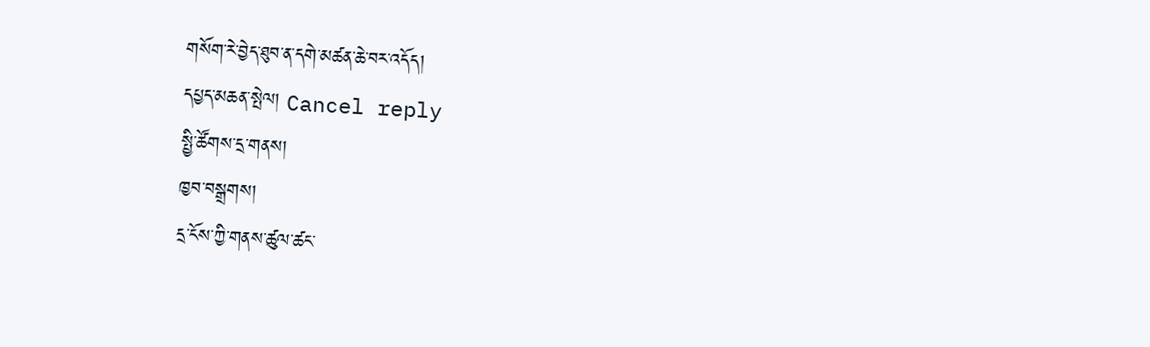གསོག་རེ་བྱེད་ཐུབ་ན་དགེ་མཚན་ཆེ་བར་འདོད།
དཔྱད་མཆན་སྤེལ། Cancel reply
སྤྱི་ཚོགས་དྲ་གནས།
ཁྱབ་བསྒྲགས།
དྲ་ངོས་ཀྱི་གནས་ཚུལ་ཚང་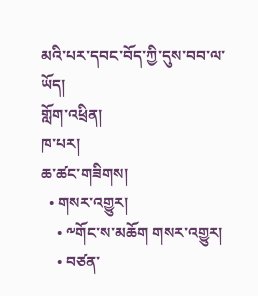མའི་པར་དབང་བོད་ཀྱི་དུས་བབ་ལ་ཡོད།
གློག་འཕྲིན།
ཁ་པར།
ཆ་ཚང་གཟིགས།
  • གསར་འགྱུར།
    • ༸གོང་ས་མཆོག གསར་འགྱུར།
    • བཙན་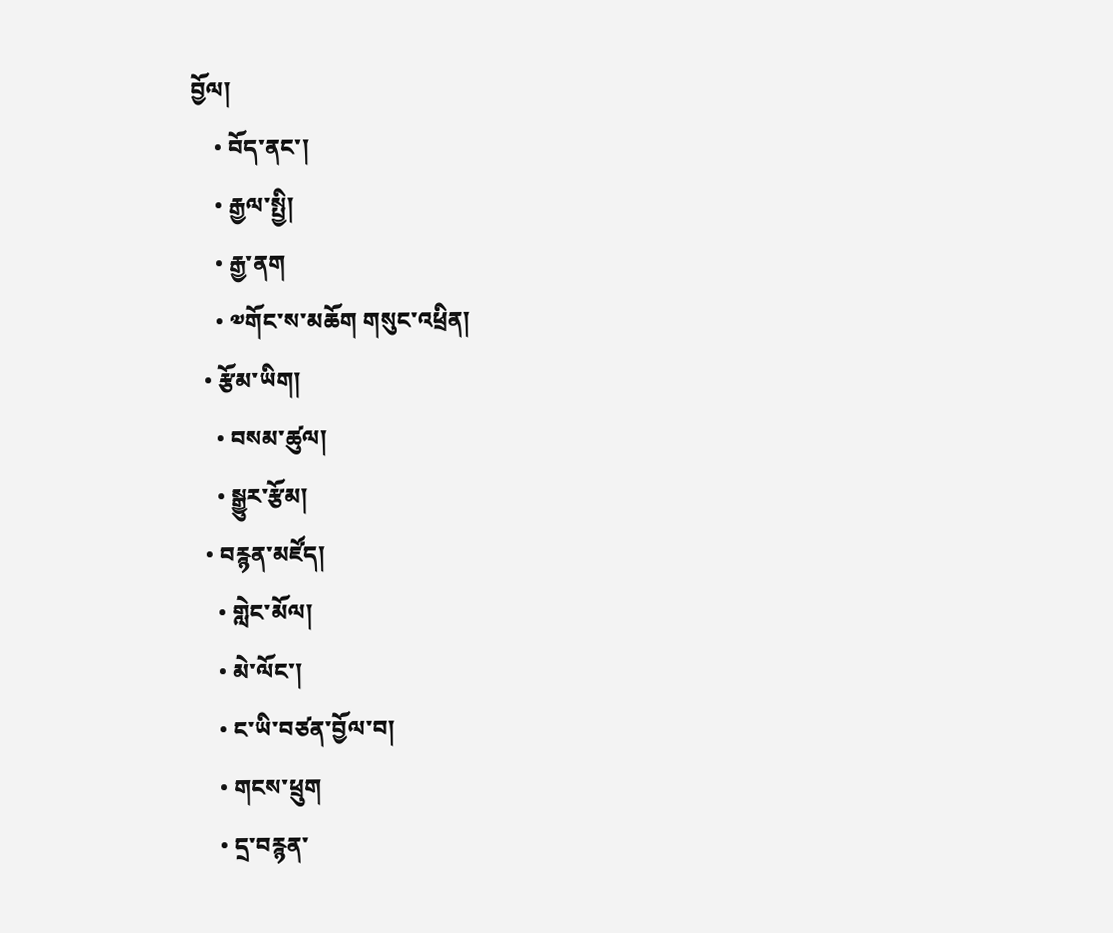བྱོལ།
    • བོད་ནང་།
    • རྒྱལ་སྤྱི།
    • རྒྱ་ནག
    • ༧གོང་ས་མཆོག གསུང་འཕྲིན།
  • རྩོམ་ཡིག།
    • བསམ་ཚུལ།
    • སྒྱུར་རྩོམ།
  • བརྙན་མཛོད།
    • གླེང་མོལ།
    • མེ་ལོང་།
    • ང་ཡི་བཙན་བྱོལ་བ།
    • གངས་ཕྲུག
    • དྲ་བརྙན་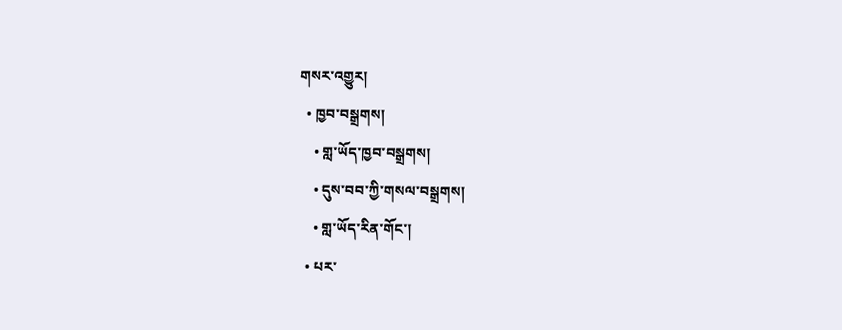གསར་འགྱུར།
  • ཁྱབ་བསྒྲགས།
    • གླ་ཡོད་ཁྱབ་བསྒྲགས།
    • དུས་བབ་ཀྱི་གསལ་བསྒྲགས།
    • གླ་ཡོད་རིན་གོང་།
  • པར་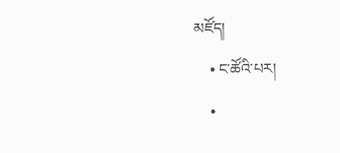མཛོད།
    • ང་ཚོའི་པར།
    •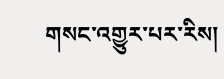གསང་འགྱུར་པར་རིས།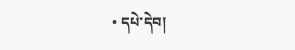• དཔེ་དེབ།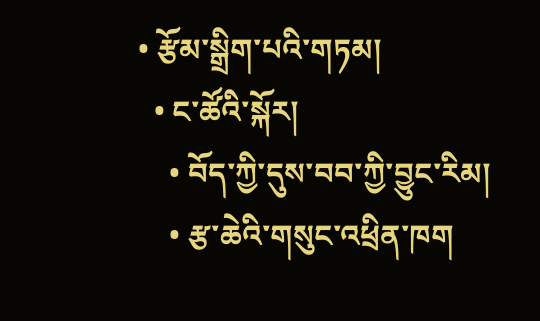• རྩོམ་སྒྲིག་པའི་གཏམ།
  • ང་ཚོའི་སྐོར།
    • བོད་ཀྱི་དུས་བབ་ཀྱི་བྱུང་རིམ།
    • རྩ་ཆེའི་གསུང་འཕྲིན་ཁག